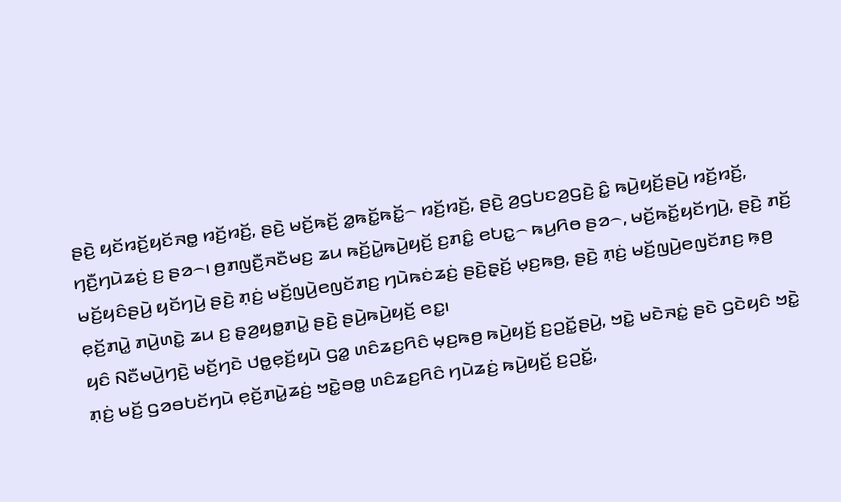ꤔꤢꤧ꤬ ꤟꤢꤩꤙꤢꤩ꤬ꤟꤢꤩꤏꤥ꤭ ꤙꤢꤩ꤬ꤙꤢꤩ꤬, ꤔꤢꤧ꤬ ꤗꤢꤩ꤬ꤒꤢꤩ꤬ ꤤ꤭ꤒꤢꤩ꤭ꤒꤢꤩ꤭꤮ ꤙꤢꤩ꤬ꤙꤢꤩ꤬, ꤔꤢꤧ꤬ ꤤ꤬ꤞꤝꤢꤤ꤬ꤞꤢꤧ꤬ ꤢꤨ꤭ ꤒꤣꤧ꤬ꤟꤢꤩ꤬ꤔꤣꤧ꤬ ꤙꤢꤩ꤬ꤙꤢꤩ꤬, ꤚꤢꤪ꤬ꤚꤣꤧꤘꤢꤦ꤬ ꤢ꤬ ꤔꤤ꤮꤯ ꤥ꤬ꤊꤜꤢꤪ꤬ꤏꤢꤪꤗꤢ꤬ ꤘꤣ ꤒꤢꤩ꤬ꤣꤧ꤭ꤒꤣꤧ꤬ꤟꤢꤩ꤬ ꤢ꤬ꤊꤢꤨ꤭ ꤕꤝꤢ꤭꤮ ꤒꤣ꤬ꤖꤥ ꤔꤤ꤮, ꤗꤢꤩ꤬ꤒꤢꤩ꤭ꤟꤢꤩꤚꤣꤧ꤬, ꤔꤢꤧ꤬ ꤊꤢꤩ꤬ ꤗꤢꤩ꤬ꤟꤢꤨꤔꤣꤧ꤬ ꤟꤢꤩꤚꤣꤧ꤬ ꤔꤢꤧ꤬ ꤊ꤫ꤢꤦ꤬ ꤗꤢꤩ꤬ꤜꤣꤧ꤬ꤕꤜꤢꤩꤊꤢ꤬ ꤚꤣꤧꤒꤢꤦꤘꤢꤦ꤬ ꤔꤢꤧ꤬ꤔ꤫ꤢꤩ꤬ ꤗ꤫ꤢ꤬ꤒꤥ꤬, ꤔꤢꤧ꤬ ꤊ꤫ꤢꤦ꤬ ꤗꤢꤩ꤬ꤜꤣꤧ꤬ꤕꤜꤢꤩꤊꤢ꤬ ꤒ꤫ꤥ꤬ ꤕ꤫ꤢꤩ꤬ꤊꤣꤧ꤭ ꤊꤣꤧ꤬ꤛꤢꤧ꤭ ꤘꤣ ꤢ꤬ ꤔ꤫ꤤ꤬ꤟꤥ꤭ꤊꤣꤧ꤭ ꤔꤢꤧ꤬ ꤔꤣꤧ꤬ꤒꤣꤧ꤬ꤟꤢꤩ꤬ ꤕꤢ꤭꤯
ꤟꤢꤨ ꤡꤢꤪꤗꤣꤧ꤬ꤚꤢꤧ꤬ ꤗꤢꤩ꤬ꤚꤢꤧ ꤓꤥ꤭ꤕ꤫ꤢꤩ꤬ꤟꤣꤧ ꤞꤤ꤭ ꤛꤢꤨꤘꤢ꤬ꤖꤢꤨ ꤗ꤫ꤢ꤬ꤒꤥ꤬ ꤒꤣꤧ꤬ꤟꤢꤩ꤬ ꤢ꤬ꤑꤢꤩ꤭ꤔꤣꤧ꤬, ꤠꤢꤧ꤭ ꤗꤢꤧꤏꤢꤦ꤭ ꤔꤢꤧ ꤞꤢꤧꤟꤢꤨ ꤠꤢꤧ꤭ ꤊ꤫ꤢꤦ꤬ ꤗꤢꤩ꤬ ꤞꤤꤋꤝꤢꤩꤚꤣꤧ ꤕ꤫ꤢꤩ꤬ꤊꤣꤧ꤭ꤘꤢꤦ꤬ ꤠꤢꤧ꤭ꤋꤥ꤭ ꤛꤢꤨꤘꤢ꤬ꤖꤢꤨ ꤚꤣꤧꤘꤢꤦ꤬ ꤒꤣꤧ꤬ꤟꤢꤩ꤬ ꤢ꤬ꤑꤢꤩ꤭,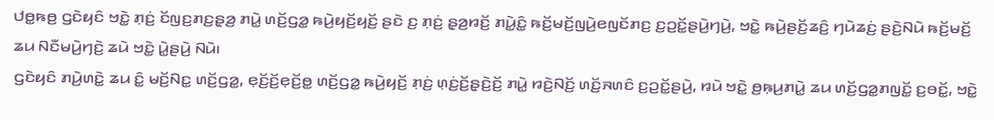ꤓꤥ꤭ꤒꤥ꤬ ꤞꤢꤧꤟꤢꤨ ꤠꤢꤧ꤭ ꤊ꤫ꤢꤦ꤬ ꤢꤩꤜꤢ꤬ꤊꤢ꤬ꤔ꤫ꤤ꤬ ꤊꤣꤧ꤭ ꤛꤢꤩ꤬ꤞꤤ꤭ ꤒꤣꤧ꤬ꤟꤢꤩ꤬ꤟꤢꤩ꤬ ꤔꤢꤧ ꤢ꤬ ꤊ꤫ꤢꤦ꤬ ꤔ꤫ꤤ꤬ꤙꤢꤩ꤬ ꤊꤣꤧ꤭ꤢꤨ꤭ ꤒꤢꤩ꤬ꤗꤢꤩ꤬ꤜꤣꤧ꤬ꤕꤜꤢꤩꤊꤢ꤬ ꤢ꤬ꤑꤢꤩ꤭ꤔꤣꤧ꤬ꤚꤣꤧ꤬, ꤠꤢꤧ꤭ ꤒꤣꤧ꤬ꤔꤢꤩ꤬ꤘꤢꤨ꤬ ꤚꤣꤧꤘꤢꤦ꤬ ꤔꤢꤧ꤬ꤡꤣꤧ ꤒꤢꤩ꤬ꤗꤢꤩ꤬ ꤘꤣ ꤡꤢꤪꤗꤣꤧ꤬ꤚꤢꤧ꤬ ꤘꤣꤧ ꤠꤢꤧ꤭ ꤣꤧ꤭ꤔꤣꤧ꤬ ꤡꤣꤧ꤯
ꤞꤢꤧꤟꤢꤨ ꤊꤣꤧ꤬ꤛꤢꤧ꤭ ꤘꤣ ꤢꤨ꤭ ꤗꤢꤩ꤬ꤡꤢ꤭ ꤛꤢꤩ꤬ꤞꤤ꤭, ꤕ꤫ꤢꤩ꤬ꤢꤩ꤬ꤕ꤫ꤢꤩ꤬ꤥ꤭ ꤛꤢꤩ꤬ꤞꤤ꤭ ꤒꤣꤧ꤬ꤟꤢꤩ꤬ ꤊ꤫ꤢꤦ꤬ ꤛ꤫ꤢꤦ꤬ꤢꤩ꤬ꤔ꤫ꤢꤧ꤬ꤢꤩ꤬ ꤊꤣꤧ꤭ ꤙꤢꤧ꤬ꤡꤢꤩ꤬ ꤛꤢꤩ꤬ꤏꤛꤢꤨ ꤢ꤬ꤑꤢꤩ꤭ꤔꤣꤧ꤬, ꤙꤣꤧ ꤠꤢꤧ꤭ ꤥ꤬ꤒ꤫ꤣ꤬ꤊꤣꤧ꤭ ꤘꤣ ꤛꤢꤩ꤬ꤞꤤ꤭ꤊꤜꤢꤩ꤭ ꤢ꤬ꤋꤢꤩ꤭, ꤠꤢꤧ꤭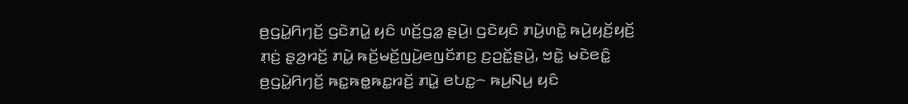ꤥ꤬ꤞꤣꤧ꤭ꤖꤚꤢꤩ꤬ ꤞꤢꤧꤊꤣꤧ꤭ ꤟꤢꤨ ꤛꤢꤩ꤬ꤞꤤ꤭ ꤔꤣꤧ꤬꤯ ꤞꤢꤧꤟꤢꤨ ꤊꤣꤧ꤬ꤛꤢꤧ꤭ ꤒꤣꤧ꤬ꤟꤢꤩ꤬ꤟꤢꤩ꤬ ꤊ꤫ꤢꤦ꤬ ꤔ꤫ꤤ꤬ꤙꤢꤩ꤬ ꤊꤣꤧ꤭ ꤒꤢꤩ꤬ꤗꤢꤩ꤬ꤜꤣꤧ꤬ꤕꤜꤢꤩꤊꤢ꤬ ꤢ꤬ꤑꤢꤩ꤭ꤔꤣꤧ꤬, ꤠꤢꤧ꤭ ꤗꤢꤧꤕꤢꤨ꤭ ꤥ꤬ꤞꤣꤧ꤭ꤖꤚꤢꤩ꤬ ꤒꤢ꤭ꤒꤥ꤭ꤒꤢ꤭ꤙꤢꤩ꤬ ꤊꤣꤧ꤭ ꤕꤝꤢ꤭꤮ ꤒꤣ꤬ꤡꤣ꤬ ꤟꤢꤨ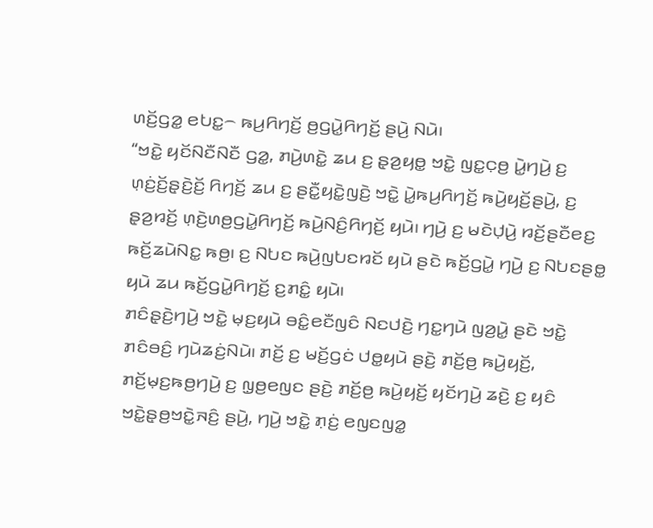ꤛꤢꤩ꤬ꤞꤤ꤭ ꤕꤝꤢ꤭꤮ ꤒꤣ꤬ꤖꤚꤢꤩ꤬ ꤥ꤬ꤞꤣꤧ꤭ꤖꤚꤢꤩ꤬ ꤔꤣꤧ꤬ ꤡꤣꤧ꤯
“ꤠꤢꤧ꤭ ꤟꤢꤩꤡꤢꤪꤡꤢꤪ ꤞꤤ꤭, ꤊꤣꤧ꤬ꤛꤢꤧ꤭ ꤘꤣ ꤢ꤬ ꤔ꤫ꤤ꤬ꤟꤥ꤭ ꤠꤢꤧ꤭ ꤜꤢ꤭ꤍ꤫ꤥ꤬ ꤣꤧ꤭ꤚꤣꤧ꤬ ꤢ꤬ ꤛ꤫ꤢꤦ꤬ꤢꤩ꤬ꤔ꤫ꤢꤧ꤬ꤢꤩ꤬ ꤖꤚꤢꤩ꤬ ꤘꤣ ꤢ꤬ ꤔꤢꤪ꤭ꤟꤢꤧ꤭ꤜꤢꤧ꤬ ꤠꤢꤧ꤭ ꤣꤧ꤭ꤒꤣ꤬ꤖꤚꤢꤩ꤬ ꤒꤣꤧ꤬ꤟꤢꤩ꤬ꤔꤣꤧ꤬, ꤢ꤬ ꤔ꤫ꤤ꤬ꤙꤢꤩ꤬ ꤛ꤫ꤢꤧ꤬ꤛꤥ꤬ꤞꤣꤧ꤭ꤖꤚꤢꤩ꤬ ꤒꤣꤧ꤬ꤡꤢꤨ꤬ꤖꤚꤢꤩ꤬ ꤟꤣꤧ꤯ ꤚꤣꤧ꤬ ꤢ꤬ ꤗꤢꤧꤓ꤫ꤣꤧ꤬ ꤙꤢꤩ꤬ꤔꤢꤪꤕꤢ꤬ ꤒꤢꤩ꤬ꤘꤣꤧꤡꤢ꤭ ꤒꤥ꤬꤯ ꤢ꤬ ꤡꤝꤢ ꤒꤣꤧ꤬ꤜꤝꤢꤙꤢꤩ ꤟꤣꤧ ꤔꤢꤧ ꤒꤢꤩ꤬ꤞꤣꤧ꤭ ꤚꤣꤧ꤬ ꤢ꤬ ꤡꤝꤢꤔꤥ꤭ ꤟꤣꤧ ꤘꤣ ꤒꤢꤩ꤬ꤞꤣꤧ꤭ꤖꤚꤢꤩ꤬ ꤢ꤬ꤊꤢꤨ꤭ ꤟꤣꤧ꤯
ꤊꤢꤨꤔ꤫ꤢꤧ꤬ꤚꤣꤧ꤬ ꤠꤢꤧ꤭ ꤗ꤫ꤢ꤬ꤟꤣꤧ ꤋꤢꤨ꤭ꤕꤢꤪꤜꤢꤨ ꤡꤢꤓꤢꤧ꤬ ꤚꤢ꤭ꤚꤣꤧ ꤜꤤ꤬ꤣꤧ꤭ ꤔꤢꤧ ꤠꤢꤧ꤭ ꤊꤢꤨꤋꤢꤨ꤬ ꤚꤣꤧꤘꤢꤦ꤬ꤡꤣꤧ꤯ ꤊꤢꤩ꤬ ꤢ꤬ ꤗꤢꤩ꤬ꤞꤢꤦ ꤓꤥ꤭ꤟꤣꤧ ꤔꤢꤧ꤬ ꤊꤢꤩ꤬ꤥ꤬ ꤒꤣꤧ꤬ꤟꤢꤩ꤬, ꤊꤢꤩ꤬ꤗ꤫ꤢ꤬ꤒꤥ꤬ꤚꤣꤧ꤬ ꤢ꤬ ꤜ꤫ꤥ꤬ꤕꤜꤢ ꤔꤢꤧ꤬ ꤊꤢꤩ꤬ꤥ꤬ ꤒꤣꤧ꤬ꤟꤢꤩ꤬ ꤟꤢꤩꤚꤣꤧ꤬ ꤘꤢꤧ꤬ ꤢ꤬ ꤟꤢꤨ ꤠꤢꤧ꤭ꤔ꤫ꤥ꤬ꤠꤢꤧ꤭ꤏꤢꤨ꤬ ꤔꤣꤧ꤬, ꤚꤣꤧ꤬ ꤠꤢꤧ꤭ ꤊ꤫ꤢꤦ꤬ ꤕꤜꤢꤜꤤ꤭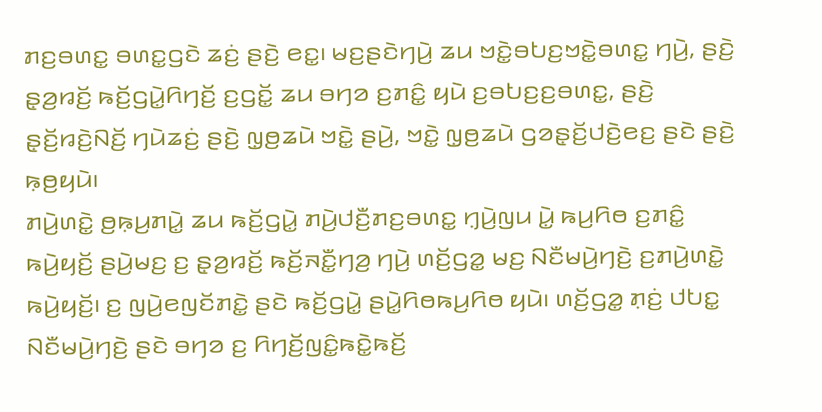ꤊꤢ꤬ꤋꤛꤢ꤭ ꤋꤛꤢ꤭ꤞꤢꤧ ꤘꤢꤦ꤬ ꤔꤢꤧ꤬ ꤕꤢ꤭꤯ ꤗꤢ꤬ꤔꤢꤧꤚꤣꤧ꤬ ꤘꤣ ꤠꤢꤧ꤭ꤋꤝꤢ꤬ꤠꤢꤧ꤭ꤋꤛꤢ꤭ ꤚꤣꤧ꤬, ꤔꤢꤧ꤬ ꤔ꤫ꤤ꤬ꤙꤢꤩ꤬ ꤒꤢꤩ꤬ꤞꤣꤧ꤭ꤖꤚꤢꤩ꤬ ꤢ꤬ꤞꤢꤩ꤭ ꤘꤣ ꤋꤚꤤ ꤢ꤬ꤊꤢꤨ꤭ ꤟꤣꤧ ꤢ꤬ꤋꤝꤢ꤬ꤢ꤬ꤋꤛꤢ꤭, ꤔꤢꤧ꤬ ꤔ꤫ꤢꤩ꤬ꤙꤢꤧ꤬ꤡꤢꤩ꤬ ꤚꤣꤧꤘꤢꤦ꤬ ꤔꤢꤧ꤬ ꤜ꤫ꤥ꤬ꤘꤣꤧ ꤠꤢꤧ꤭ ꤔꤣꤧ꤬, ꤠꤢꤧ꤭ ꤜ꤫ꤥ꤬ꤘꤣꤧ ꤞꤤꤔ꤫ꤢꤩ꤬ꤓꤢꤧ꤬ꤕꤢ꤬ ꤔꤢꤧ ꤔꤢꤧ꤬ ꤒ꤫ꤥ꤬ꤟꤣꤧ꤯
ꤊꤣꤧ꤬ꤛꤢꤧ꤭ ꤥ꤬ꤒ꤫ꤣ꤬ꤊꤣꤧ꤭ ꤘꤣ ꤒꤢꤩ꤬ꤞꤣꤧ꤭ ꤊꤣꤧ꤬ꤓꤢꤪ꤬ꤊꤢ꤬ꤋꤛꤢ꤭ ꤚ꤫ꤣꤧ꤬ꤜꤣ ꤣꤧ꤭ ꤒꤣ꤬ꤖꤥ ꤢ꤬ꤊꤢꤨ꤭ ꤒꤣꤧ꤬ꤟꤢꤩ꤬ ꤔꤣꤧ꤬ꤗꤢ꤬ ꤢ꤬ ꤔ꤫ꤤ꤬ꤙꤢꤩ꤬ ꤒꤢꤩ꤬ꤏꤢꤪ꤭ꤚꤤ꤬ ꤚꤣꤧ꤬ ꤛꤢꤩ꤬ꤞꤤ꤭ ꤗꤢ꤬ ꤡꤢꤪꤗꤣꤧ꤬ꤚꤢꤧ꤬ ꤢ꤬ꤊꤣꤧ꤬ꤛꤢꤧ꤭ ꤒꤣꤧ꤬ꤟꤢꤩ꤬꤯ ꤢ꤬ ꤜꤣꤧ꤬ꤕꤜꤢꤩꤊꤢꤧ꤭ ꤔꤢꤧ ꤒꤢꤩ꤬ꤞꤣꤧ꤭ ꤔꤣꤧ꤭ꤖꤥꤒꤣ꤬ꤖꤥ ꤟꤣꤧ꤯ ꤛꤢꤩ꤬ꤞꤤ꤭ ꤊ꤫ꤢꤦ꤬ ꤓꤝꤢ꤭ ꤡꤢꤪꤗꤣꤧ꤬ꤚꤢꤧ꤬ ꤔꤢꤧ ꤋꤚꤤ ꤢ꤬ ꤖꤚꤢꤩ꤬ꤜꤢꤨ꤭ꤒꤢꤧ꤭ꤒꤢꤩ꤬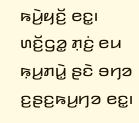ꤒꤣꤧ꤬ꤟꤢꤩ꤬ ꤕꤢ꤭꤯ ꤛꤢꤩ꤬ꤞꤤ꤭ ꤊ꤫ꤢꤦ꤬ ꤕꤣ ꤒ꤫ꤣ꤬ꤊꤣꤧ꤭ ꤔꤢꤧ ꤋꤚꤤ ꤢ꤬ꤔꤢ꤬ꤒꤣ꤬ꤚꤤ ꤕꤢ꤭꤯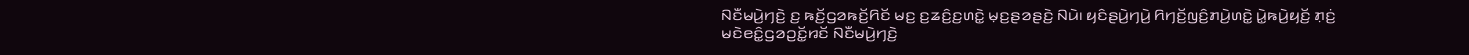ꤡꤢꤪꤗꤣꤧ꤬ꤚꤢꤧ꤬ ꤢ꤬ ꤒꤢꤩ꤬ꤞꤤꤒꤢꤩ꤬ꤖꤢꤩ ꤗꤢ꤬ ꤢ꤬ꤘꤢꤨ꤬ꤢ꤬ꤛꤢꤧ꤭ ꤗ꤫ꤢ꤬ꤔꤤꤔꤢꤧ꤬ ꤡꤣꤧ꤯ ꤟꤢꤨꤔꤣꤧ꤬ꤚꤣꤧ꤬ ꤖꤚꤢꤩ꤬ꤜꤢꤨ꤬ꤊꤣꤧ꤬ꤛꤢꤧ꤭ ꤣꤧ꤭ꤒꤣꤧ꤬ꤟꤢꤩ꤬ ꤊ꤫ꤢꤦ꤬ ꤗꤢꤧꤕꤢꤨ꤭ꤞꤤꤑꤢꤩ꤭ꤙꤢꤩ ꤡꤢꤪꤗꤣꤧ꤬ꤚꤢꤧ꤬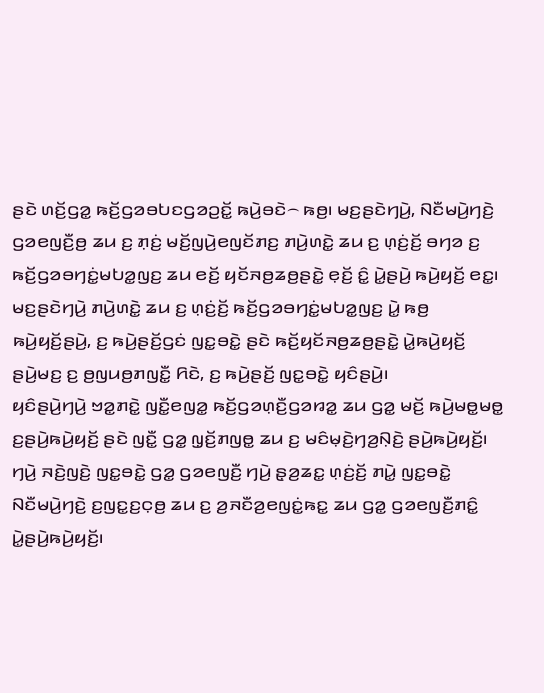ꤔꤢꤧ ꤛꤢꤩ꤬ꤞꤤ꤭ ꤒꤢꤩ꤬ꤞꤤꤋꤝꤢꤞꤤꤑꤢꤩ꤭ ꤒꤣꤧ꤬ꤋꤢꤧ꤮ ꤒꤥ꤬꤯ ꤗꤢ꤬ꤔꤢꤧꤚꤣꤧ꤬, ꤡꤢꤪꤗꤣꤧ꤬ꤚꤢꤧ꤬ ꤞꤤꤕꤜꤢꤪ꤬ꤥ꤬ ꤘꤣ ꤢ꤬ ꤊ꤫ꤢꤦ꤬ ꤗꤢꤩ꤬ꤜꤣꤧ꤬ꤕꤜꤢꤩꤊꤢ꤬ ꤊꤣꤧ꤬ꤛꤢꤧ꤭ ꤘꤣ ꤢ꤬ ꤛ꤫ꤢꤦ꤬ꤢꤩ꤬ ꤋꤚꤤ ꤢ꤬ ꤒꤢꤩ꤬ꤞꤤꤋꤚꤢꤦ꤭ꤗꤝꤤ꤭ꤜꤢ꤬ ꤘꤣ ꤕꤢꤩ꤬ ꤟꤢꤩꤏꤥ꤬ꤘꤥ꤬ꤔꤢꤧ꤭ ꤕ꤫ꤢꤩ꤬ ꤢꤨ꤭ ꤣꤧ꤭ꤔꤣꤧ꤬ ꤒꤣꤧ꤬ꤟꤢꤩ꤬ ꤕꤢ꤭꤯ ꤗꤢ꤬ꤔꤢꤧꤚꤣꤧ꤬ ꤊꤣꤧ꤬ꤛꤢꤧ꤭ ꤘꤣ ꤢ꤬ ꤛ꤫ꤢꤦ꤬ꤢꤩ꤬ ꤒꤢꤩ꤬ꤞꤤꤋꤚꤢꤦ꤭ꤗꤝꤤ꤭ꤜꤢ꤬ ꤣꤧ꤭ ꤒꤥ꤬ ꤒꤣꤧ꤬ꤟꤢꤩ꤬ꤔꤣꤧ꤬, ꤢ꤬ ꤒꤣꤧ꤬ꤔꤢꤩ꤬ꤞꤢꤦ ꤜꤢ꤭ꤋꤢꤧ꤭ ꤔꤢꤧ ꤒꤢꤩ꤬ꤟꤢꤩꤏꤥ꤬ꤘꤥ꤬ꤔꤢꤧ꤭ ꤣꤧ꤭ꤒꤣꤧ꤬ꤟꤢꤩ꤬ ꤔꤣꤧ꤬ꤗꤢ꤬ ꤢ꤬ ꤥ꤬ꤜꤣꤥ꤬ꤊꤜꤢꤪ꤭ ꤖꤢꤧ, ꤢ꤬ ꤒꤣꤧ꤬ꤔꤢꤩ꤬ ꤜꤢ꤭ꤋꤢꤧ꤭ ꤟꤢꤨꤔꤣꤧ꤬꤯
ꤟꤢꤨꤔꤣꤧ꤬ꤚꤣꤧ꤬ ꤠꤤ꤭ꤊꤢꤧ꤭ ꤜꤢꤪ꤭ꤕꤜꤤ꤭ ꤒꤢꤩ꤬ꤞꤤꤛ꤫ꤢꤪ꤬ꤞꤤꤙꤤ꤭ ꤘꤣ ꤞꤤ꤭ ꤗꤢꤩ꤬ ꤒꤣꤧ꤬ꤗꤥ꤭ꤗꤥ꤭ ꤢ꤬ꤔꤣꤧ꤬ꤒꤣꤧ꤬ꤟꤢꤩ꤬ ꤔꤢꤧ ꤜꤢꤪ꤭ ꤞꤤ꤭ ꤜ꤫ꤢꤩ꤬ꤊꤜꤥ꤭ ꤘꤣ ꤢ꤬ ꤗꤢꤨꤗ꤫ꤢꤧ꤬ꤚꤤ꤬ꤡ꤫ꤢꤧ꤬ ꤔꤣꤧ꤬ꤒꤣꤧ꤬ꤟꤢꤩ꤬꤯ ꤚꤣꤧ꤬ ꤏꤢꤧ꤬ꤜꤢꤧ꤬ ꤜꤢ꤭ꤋꤢꤧ꤭ ꤞꤤ꤭ ꤞꤤꤕꤜꤢꤪ꤬ ꤚꤣꤧ꤬ ꤔ꤫ꤤ꤬ꤘꤢ꤭ ꤛ꤫ꤢꤦ꤬ꤢꤩ꤬ ꤊꤣꤧ꤭ ꤜꤢ꤭ꤋꤢꤧ꤭ ꤡꤢꤪꤗꤣꤧ꤬ꤚꤢꤧ꤬ ꤢ꤬ꤜꤢ꤭ꤢ꤬ꤍ꤫ꤥ꤬ ꤘꤣ ꤢ꤬ ꤤ꤬ꤏꤢꤪꤤ꤬ꤕꤜꤢꤦ꤭ꤒꤢ꤭ ꤘꤣ ꤞꤤ꤭ ꤞꤤꤕꤜꤢꤪ꤬ꤊꤢꤨ꤭ ꤣꤧ꤭ꤔꤣꤧ꤬ꤒꤣꤧ꤬ꤟꤢꤩ꤬꤯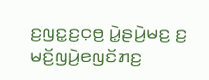ꤢ꤬ꤜꤢ꤭ꤢ꤬ꤍ꤫ꤥ꤬ ꤣꤧ꤭ꤔꤣꤧ꤬ꤗꤢ꤬ ꤢ꤬ ꤗꤢꤩ꤬ꤜꤣꤧ꤬ꤕꤜꤢꤩꤊꤢ꤬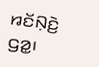ꤙꤢꤩꤡ꤫ꤢꤧ꤬ ꤞꤤ꤭꤯